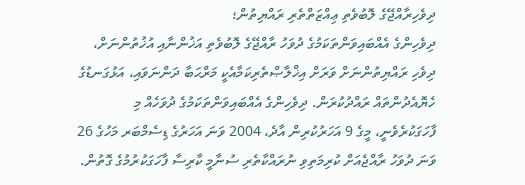ދިވެހިރާއްޖޭގެ ލޮބުވެތި ޢިއްޒަތްތެރި ރައްޔިތުން؛
ދިވެހިންގެ އެއްބައިވަންތަކަމުގެ ދުވަހު ރާއްޖޭގެ ލޮބުވެތި އަޚުންނާއި އުޚުތުންނަށް، ދިވެހި ރައްޔިތުންނަށް ވަރަށް އިޚްލާޞްތެރިކަމާއެކީ މަރްޙަބާ ދަންނަވައި، އަޅުގަނޑުގެ ހެޔޮއެދުންތައް ރައްދުކުރަން. ދިވެހިންގެ އެއްބައިވަންތަކަމުގެ ދުވަހެއް މި ފާހަގަކުރެވެނީ، މީގެ 9 އަހަރުކުރިން އާދެ، 2004 ވަނަ އަހަރުގެ ޑިސެމްބަރ މަހުގެ 26 ވަނަ ދުވަހު ރާއްޖެއަށް ކުރިމަތިވި ނުރައްކާތެރި ސުނާމީ ކާރިސާ ފާހަގަކުރުމުގެ ގޮތުން.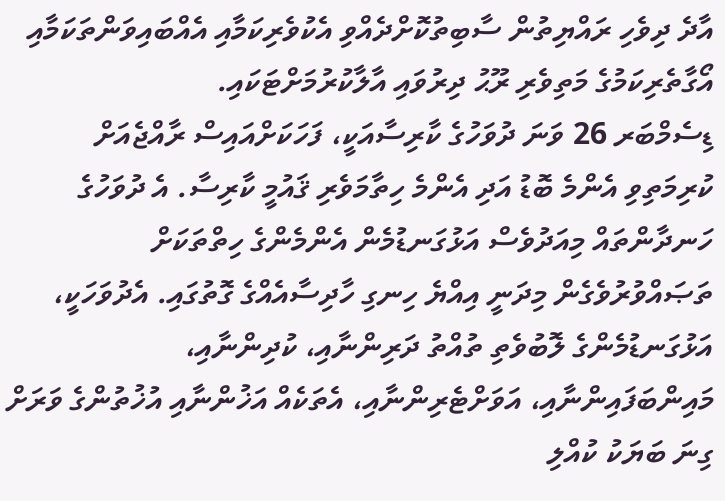އާދެ ދިވެހި ރައްޔިތުން ސާބިތުކޮށްދެއްވި އެކުވެރިކަމާއި އެއްބައިވަންތަކަމާއި އޯގާތެރިކަމުގެ މަތިވެރި ރޫޙު ދިރުވައި އާލާކުރުމަށްޓަކައި.
ޑިސެމްބަރ 26 ވަނަ ދުވަހުގެ ކާރިސާއަކީ، ފަހަކަށްއައިސް ރާއްޖެއަށް ކުރިމަތިވި އެންމެ ބޮޑު އަދި އެންމެ ހިތާމަވެރި ޤައުމީ ކާރިސާ. އެ ދުވަހުގެ ހަނދާންތައް މިއަދުވެސް އަޅުގަނޑުމެން އެންމެންގެ ހިތްތަކަށް ތަޞައްވުރުވެގެން މިދަނީ އިއްޔެ ހިނގި ހާދިސާއެއްގެ ގޮތުގައި. އެދުވަހަކީ، އަޅުގަނޑުމެންގެ ލޮބުވެތި ތުއްތު ދަރިންނާއި، ކުދިންނާއި، މައިންބަފައިންނާއި، އަވަށްޓެރިންނާއި، އެތަކެއް އަޚުންނާއި އުޚުތުންގެ ވަރަށް ގިނަ ބަޔަކު ކުއްލި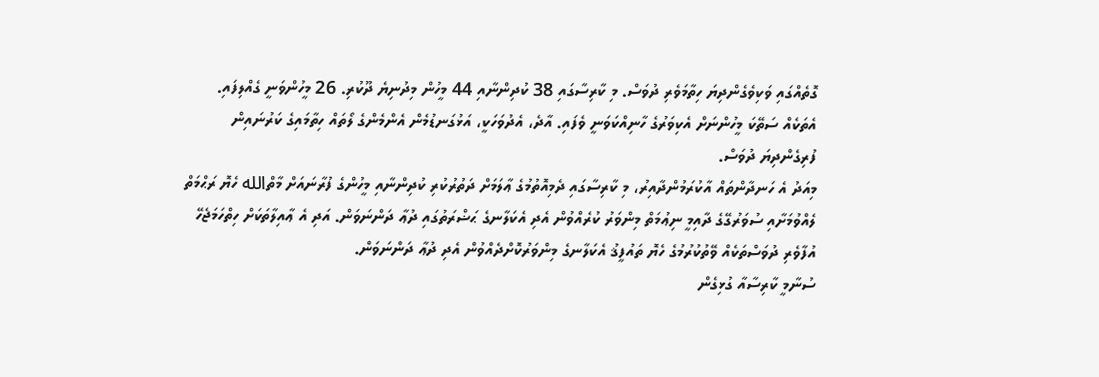ގޮތެއްގައި ވަކިވެގެންދިޔަ ހިތާމަވެރި ދުވަސް. މި ކާރިސާގައި 38 ކުދިންނާއި 44 މީހުން މިދުނިޔެ ދޫކުރި. 26 މީހުންވަނީ ގެއްލިފައި. އެތަކެއް ސަތޭކަ މީހުންނަށް އެކިވަރުގެ ހާނިއްކަވަނީ ވެފައި. އާދެ، އެދުވަހަކީ، އަޅުގަނޑުމެން އެންމެންގެ ލޯތައް ހިތާމައިގެ ކަރުނައިން ފުރިގެންދިޔަ ދުވަސް.
މިއަދު އެ ހަނދާންތައް އާކުރަމުންދާއިރު، މި ކާރިސާގައި ދެމިއޮތުމުގެ ޢާލަމަށް ދަތުރުކުރި ކުދިންނާއި މީހުންގެ ފުރާނައަށް މާތްالله ހެޔޮ ރަޙްމަތް ލެއްވުމަށާއި ސުވަރުގޭގެ ދާއިމީ ނިޢުމަތް މިންވަރު ކުރެއްވުން އެދި އެކަލާނގެ ޙަޟްރަތުގައި ދުޢާ ދަންނަވަން. އަދި އެ ޢާއިލާތަކަށް ހިތްހަމަޖެހޭ އުފާވެރި ދުވަސްތަކެއް ވޭތުކުރުމުގެ ހެޔޮ ތައުފީޤު އެކަލާނގެ މިންވަރުކޮށްދެއްވުން އެދި ދުޢާ ދަންނަވަން.
ސުނާމީ ކާރިސާއާ ގުޅިގެން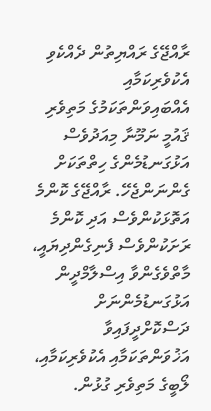ރާއްޖޭގެ ރައްޔިތުން ދެއްކެވި އެކުވެރިކަމާއި އެއްބައިވަންތަކަމުގެ މަތިވެރި ޤައުމީ ނަމޫނާ މިއަދުވެސް އަޅުގަނޑުމެންގެ ހިތްތަކަށް ގެންނަންޖެހޭ. ރާއްޖޭގެ ކޮންމެ އަތޮޅަކުންވެސް އަދި ކޮންމެ ރަށަކުންވެސް ފެނިގެންދިޔައީ، މާތްވެގެންވާ އިސްލާމްދީން އަޅުގަނޑުމެންނަށް ދަސްކޮށްދީފައިވާ އަޚުވަންތަކަމާއި އެކުވެރިކަމާއި، ލޯބީގެ މަތިވެރި ގުޅުން.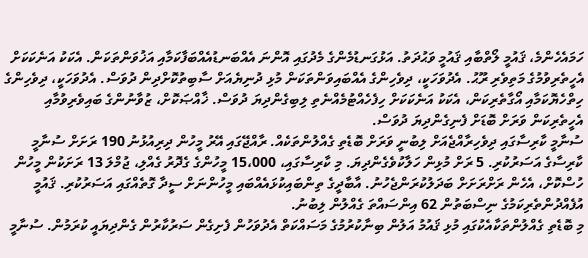ހަމައެހެންމެ، ޤައުމީ ލޯތްބާއި ޤައުމީ ވަޙުދަތު. އަޅުގަނޑުމެންގެ މެދުގައި އޮންނަ އެއްބަނޑުއެއްބަފާކަމާއި އަޚުވަންތަކަން. އެކަކު އަނެކަކަށް އެހީތެރިވުމުގެ މަތިވެރި ރޫޙު. އެދުވަހަކީ، ދިވެހިންގެ އެއްބައިވަންތަކަން މުޅި ދުނިޔެއަށް ސާބިތުކޮށްދިން ދުވަސް. އެދުވަހަކީ، ދިވެހިންގެ ހިތްހެޔޮކަމާއި އޯގާތެރިކަން، އެކަކު އަނެކަކަށް ހިފެހެއްޓުމެއްނެތި ލިބިގެންދިޔަ ދުވަސް. ޚާއްޞަކޮށް، ޒުވާނުންގެ ބައިވެރިވުމާއި އެހީތެރިކަން ވަރަށް ބޮޑަށް ފެނިގެންދިޔަ ދުވަސް.
ސުނާމީ ކާރިސާގައި ދިވެހިރާއްޖެއަށް ލިބުނީ ވަރަށް ބޮޑެތި ގެއްލުންތަކެއް. ރާއްޖޭގައި އޭރު މީހުން ދިރިއުޅުނު 190 ރަށަށް ސުނާމީ ކާރިސާގެ އަސަރުކުރި. 5 ރަށް މުޅިން ހަލާކުވެގެންދިޔަ. މި ކާރިސާގައި، 15،000 މީހުންގެ ގެދޮރު ގެއްލި، ޖުމްލަ 13 ރަށަކުން މީހުން ހުސްކޮށް، އެހެން ރަށްރަށަށް ބަދަލުކުރަންޖެހުނު. އާބާދީގެ ތިންބައިކުޅައެއްބައި މީހުންނަށް ސީދާ ގޮތެއްގައި އަސަރުކުރި. ޤައުމީ އުފެއްދުންތެރިކަމުގެ ނިސްބަތުން 62 އިންސައްތަ ގެއްލުން ލިބުނު.
މި ބޮޑެތި ގެއްލުންތަކާއެކުގައި މުޅި ޤައުމު އަލުން ބިނާކުރުމުގެ މަސައްކަތް އެދުވަހުން ފެށިގެން ސަރުކާރުން ގެންދިޔައީ ކުރަމުން. ސުނާމީ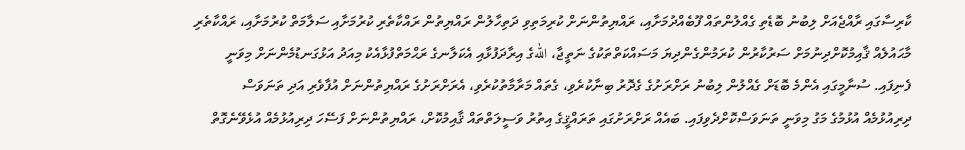ކާރިސާގައި ރާއްޖެއަށް ލިބުނު ބޮޑެތި ގެއްލުންތައް ފޫބެއްދުމަށާއި، ރައްޔިތުންނަށް ކުރިމަތިވި ދަތިހާލުން ރައްޔިތުން ރައްކާތެރި ކުރުމަށާއި ސަލާމަތް ކުރުމަށާއި، ރައްކާތެރި މާޙައުލެއް ޤާއިމުކޮށްދިނުމަށް ސަރުކާރުން ކުރަމުންގެންދިޔަ މަސައްކަތްތަކުގެ ނަތީޖާ، اللهގެ އިރާދަފުޅާއި އެކަލާނގެ ރަޙްމަތްފުޅާއެކު މިއަދު އަޅުގަނޑުމެންނަށް މިވަނީ ފެނިފައި. ސުނާމީގައި އެންމެ ބޮޑަށް ގެއްލުން ލިބުނު ރަށްރަށުގެ ގެދޮރު ބިނާކުރެވި، ގެތައް މަރާމާތުކުރެވި، އެރަށްރަށުގެ ރައްޔިތުންނަށް އުފާވެރި އަދި ތަނަވަސް ދިރިއުޅުމެއް އުޅުމުގެ މަގު މިވަނީ ތަނަވަސްކޮށްދެވިފައި. ބައެއް ރަށްރަށުގައި ތަރައްޤީގެ އިތުރު ވަސީލަތްތައް ޤާއިމުކޮށް، ރައްޔިތުންނަށް ފަސޭހަ ދިރިއުޅުމެއް އުޅެވޭނެގޮތް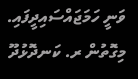ވަނީ ހަމަޖައްސައިދީފައި.
މިގޮތުން ރ. ކަނދޮޅުދޫ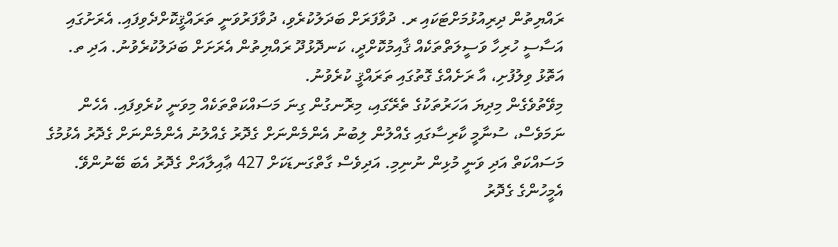ރައްޔިތުން ދިރިއުޅުމަށްޓަކައި ރ. ދުވާފަރަށް ބަދަލުކުރެވި، ދުވާފަރުވަނީ ތަރައްޤީކޮށްދެވިފައި. އެރަށުގައި އަސާސީ ހުރިހާ ވަސީލަތްތަކެއް ޤާއިމުކޮށްދީ، ކަނދޮޅުދޫ ރައްޔިތުން އެރަށަށް ބަދަލުކުރެވުނު. އަދި ތ. އަތޮޅު ވިލުފުށި، އާ ރަށެއްގެ ގޮތުގައި ތަރައްޤީ ކުރެވުނު.
މިވޭތުވެގެން މިދިޔަ އަހަރުތަކުގެ ތެރޭގައި، މިރޮނގުން ގިނަ މަސައްކަތްތަކެއް މިވަނީ ކުރެވިފައި. އެހެން ނަމަވެސް، ސުނާމީ ކާރިސާގައި ގެއްލުން ލިބުނު އެންމެންނަށް ގެދޮރު ގެއްލުނު އެންމެންނަށް ގެދޮރު އެޅުމުގެ މަސައްކަތް އަދި ވަނީ މުޅިން ނުނިމި. އަދިވެސް ގާތްގަނޑަކަށް 427 ޢާއިލާއަށް ގެދޮރު އެބަ ބޭނުންވޭ. އެމީހުންގެ ގެދޮރު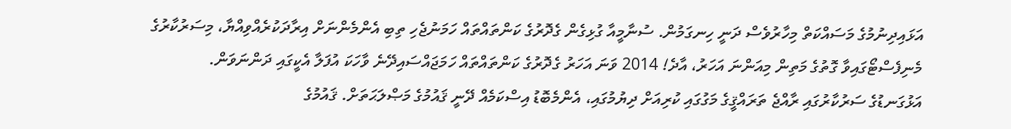އަޅައިދިނުމުގެ މަސައްކަތް މިހާރުވެސް ދަނީ ހިނގަމުން. ސުނާމީއާ ގުޅިގެން ގެދޮރުގެ ކަންތައްތައް ހަމަނުޖެހި ތިބި އެންމެންނަށް އިރާދަކުރެއްވިއްޔާ، މިސަރުކާރުގެ މެނިފެސްޓޯގައިވާ ގޮތުގެ މަތިން މިއަންނަ އަހަރު، އާދެ! 2014 ވަނަ އަހަރު ގެދޮރުގެ ކަންތައްތައް ހަމަޖައްސައިދޭނެ ވާހަކަ އުފަލާ އެކީގައި ދަންނަވަން.
އަޅުގަނޑުގެ ސަރުކާރުގައި ރާއްޖެ ތަރައްޤީގެ މަގުގައި ކުރިއަށް ދިޔުމުގައި، އެންމެބޮޑު އިސްކަމެއް ދޭނީ ޤައުމުގެ މަޞްލަޙަތަށް. ޤައުމުގެ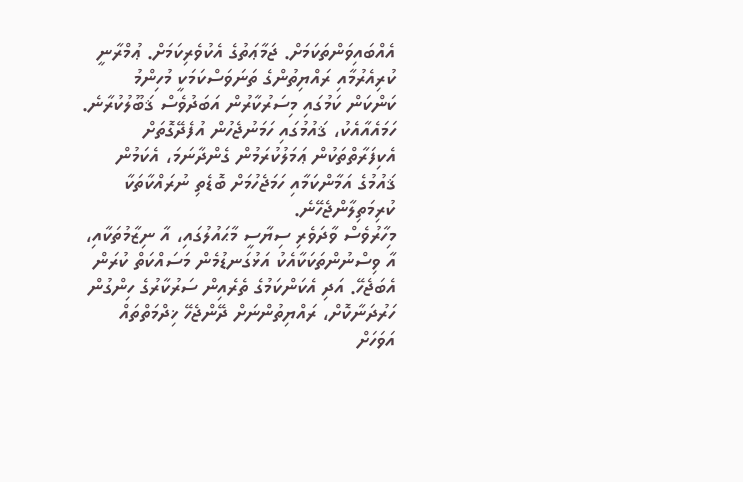އެއްބައިވަންތަކަމަށް. ޖަމާޢަތުގެ އެކުވެރިކަމަށް. ޢުމްރާނީ ކުރިއެރުމާއި ރައްޔިތުންގެ ތަނަވަސްކަމަކީ މުހިންމު ކަންކަން ކަމުގައި މިސަރުކާރުން އަބަދުވެސް ޤަބޫލުކުރާނެ. ހަމައެއާއެކު، ޤައުމުގައި ހަމަނުޖެހުން އުފެދޭގޮތަށް އެކިފަރާތްތަކުން ޢަމަލުކުރަމުން ގެންދާނަމަ، އެކަމުން ޤައުމުގެ އަމާންކަމާއި ހަމަޖެހުމަށް ބޮޑެތި ނުރައްކާތަކާ ކުރިމަތިލާންޖެހޭނެ.
މިހާރުވެސް ވާދަވެރި ސިޔާސީ މާޙައުލުގައި، އާ ނިޒާމުތަކާއި، އާ ވިސްނުންތަކަކާއެކު އަޅުގަނޑުމެން މަސައްކަތް ކުރަން އެބަޖެހޭ. އަދި އެކަންކަމުގެ ތެރެއިން ސަރުކާރުގެ ހިންގުން ހަރުދަނާކޮށް، ރައްޔިތުންނަށް ދޭންޖެހޭ ޚިދްމަތްތައް އަވަހަށް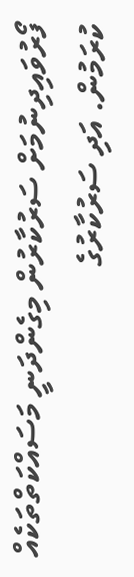ފޯރުވައިދިނުމަށް ސަރުކާރުން މިގެންދަނީ މަސައްކަތްތަކެއް ކުރަމުން. އަދި ސަރުކާރުގެ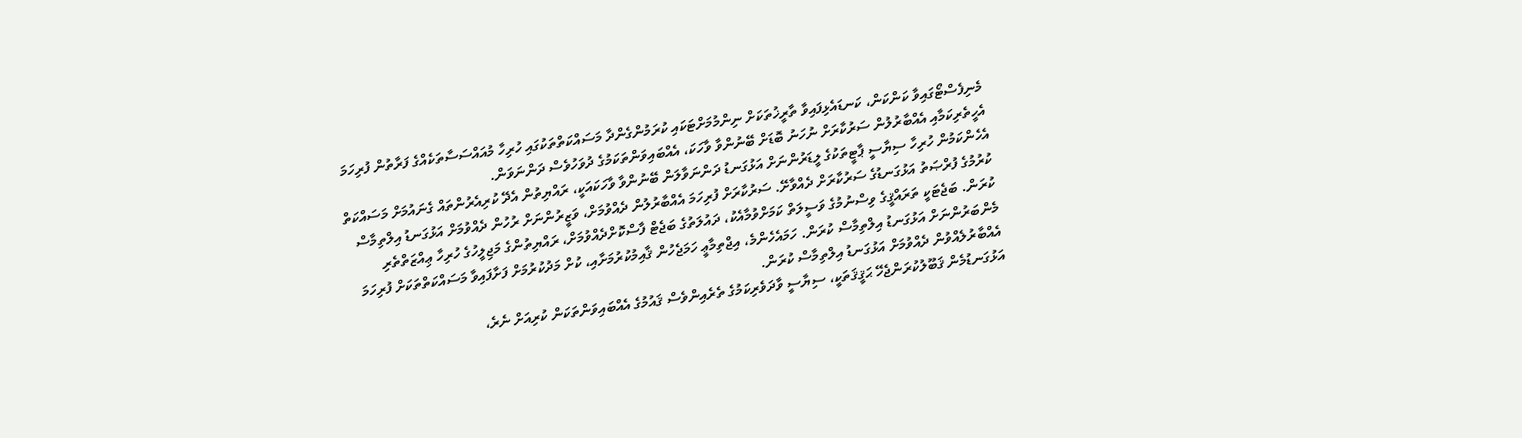މެނިފެސްޓޯގައިވާ ކަންކަން، ކަނޑައެޅިފައިވާ ތާރީޚުތަކަށް ނިންމުމަށްޓަކައި ކުރަމުންގެންދާ މަސައްކަތްތަކުގައި ހުރިހާ މުއައްސަސާތަކެއްގެ ފަރާތުން ފުރިހަމަ އެހީތެރިކަމާއި އެއްބާރުލުން ސަރުކާރަށް ނުހަނު ބޮޑަށް ބޭނުންވާ ވާހަކަ، އެއްބައިވަންތަކަމުގެ ދުވަހުވެސް ދަންނަވަން.
އެހެންކަމުން ހުރިހާ ސިޔާސީ ޕާޓީތަކުގެ ލީޑަރުންނަށް އަޅުގަނޑު ދަންނަވާލަން ބޭނުންވާ ވާހަކައަކީ، ރައްޔިތުން އެދޭ ކުރިއެރުންތައް ގެނައުމަށް މަސައްކަތް ކުރުމުގެ ފުރްޞަތު އަޅުގަނޑުގެ ސަރުކާރަށް ދެއްވާށޭ. ސަރުކާރަށް ފުރިހަމަ އެއްބާރުލުން ދެއްވުމަށް، ވަޒީރުންނަށް ރުހުން ދެއްވުމަށް އަޅުގަނޑު އިލްތިމާސް ކުރަން. ބަޖެޓަކީ ތަރައްޤީގެ ވިސްނުމުގެ ވަސީލަތް ކަމަށްވުމާއެކު، ދައުލަތުގެ ބަޖެޓް ފާސްކޮށްދެއްވުމަށް، ރައްޔިތުންގެ މަޖިލީހުގެ ހުރިހާ ޢިއްޒަތްތެރި މެންބަރުންނަށް އަޅުގަނޑު އިލްތިމާސް ކުރަން. ހަމައެހެންމެ، އިޖްތިމާޢީ ހަމަޖެހުން ޤާއިމުކުރުމަށާއި، ކުށް މަދުކުރުމަށް ފަށާފައިވާ މަސައްކަތްތަކަށް ފުރިހަމަ އެއްބާރުލެއްވުން ދެއްވުމަށް އަޅުގަނޑު އިލްތިމާސް ކުރަން.
އަޅުގަނޑުމެން ޤަބޫލުކުރަންޖެހޭ ޙަޤީޤަތަކީ، ސިޔާސީ ވާދަވެރިކަމުގެ ތެރެއިންވެސް ޤައުމުގެ އެއްބައިވަންތަކަން ކުރިއަށް ނެރެ،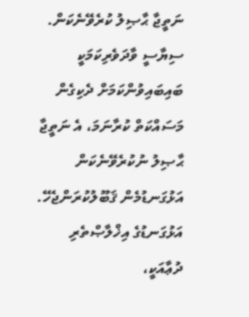ނަތީޖާ ޙާޞިލު ކުރެވޭނެކަން. ސިޔާސީ ވާދަވެރިކަމަކީ ބައިބައިވުންކަމަށް ދެކިގެން މަސައްކަތް ކުރާނަމަ، އެ ނަތީޖާ ޙާޞިލު ނުކުރެވޭނެކަން އަޅުގަނޑުމެން ޤަބޫލުކުރަންޖެހޭ.
އަޅުގަނޑުގެ އިޚްލާޞްތެރި ދުޢާއަކީ،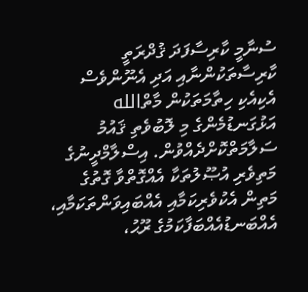ސުނާމީ ކާރިސާފަދަ ޤުދްރަތީ ކާރިސާތަކުންނާއި އަދި އެނޫންވެސް އެކިއެކި ހިތާމަތަކުން މާތްالله އަޅުގަނޑުމެންގެ މި ލޮބުވެތި ޤައުމު ސަލާމަތްކޮށްދެއްވުން. އިސްލާމްދީނުގެ މަތިވެރި އުޞޫލުތަކާ އެއްގޮތްވާ ގޮތުގެ މަތިން އެކުވެރިކަމާއި އެއްބައިވަންތަކަމާއި، އެއްބަނޑުއެއްބަފާކަމުގެ ރޫޙު،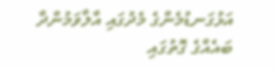އަޅުގަނޑުމެންގެ މެދުގައި އާލާވަމުންދާ ބައެއްގެ ގޮތުގައި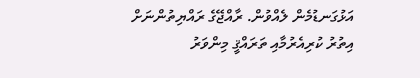އަޅުގަނޑުމެން ލެއްވުން. ރާއްޖޭގެ ރައްޔިތުންނަށް އިތުރު ކުރިއެރުމާއި ތަރައްޤީ މިންވަރު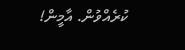ކުރެއްވުން. އާމީން!